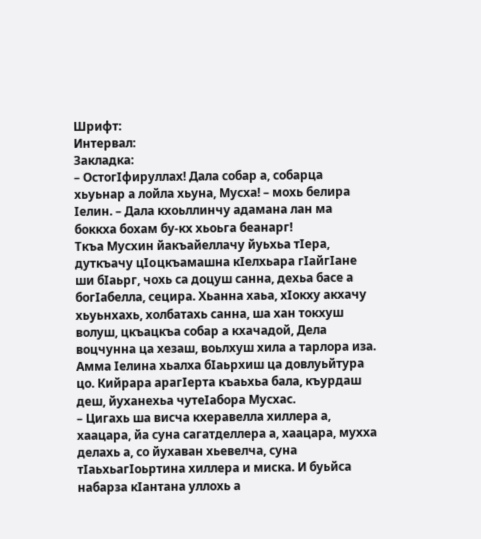Шрифт:
Интервал:
Закладка:
– ОстогIфируллах! Дала собар а, собарца хьуьнар а лойла хьуна, Мусха! – мохь белира Iелин. – Дала кхоьллинчу адамана лан ма боккха бохам бу-кх хьоьга беанарг!
Ткъа Мусхин йакъайеллачу йуьхьа тIера, дуткъачу цIoцкъамашна кIелхьара гIайгIане ши бIаьрг, чохь са доцуш санна, дехьа басе а богIабелла, сецира. Хьанна хаьа, хIокху акхачу хьуьнхахь, холбатахь санна, ша хан токхуш волуш, цкъацкъа собар а кхачадой, Дела воцчунна ца хезаш, воьлхуш хила а тарлора иза. Амма Iелина хьалха бIаьрхиш ца довлуьйтура цо. Кийрара арагIерта къаьхьа бала, къурдаш деш, йуханехьа чутеIабора Мусхас.
– Цигахь ша висча кхеравелла хиллера а, хаацара, йа суна сагатделлера а, хаацара, мухха делахь а, со йухаван хьевелча, суна тIаьхьагIоьртина хиллера и миска. И буьйса набарза кIантана уллохь а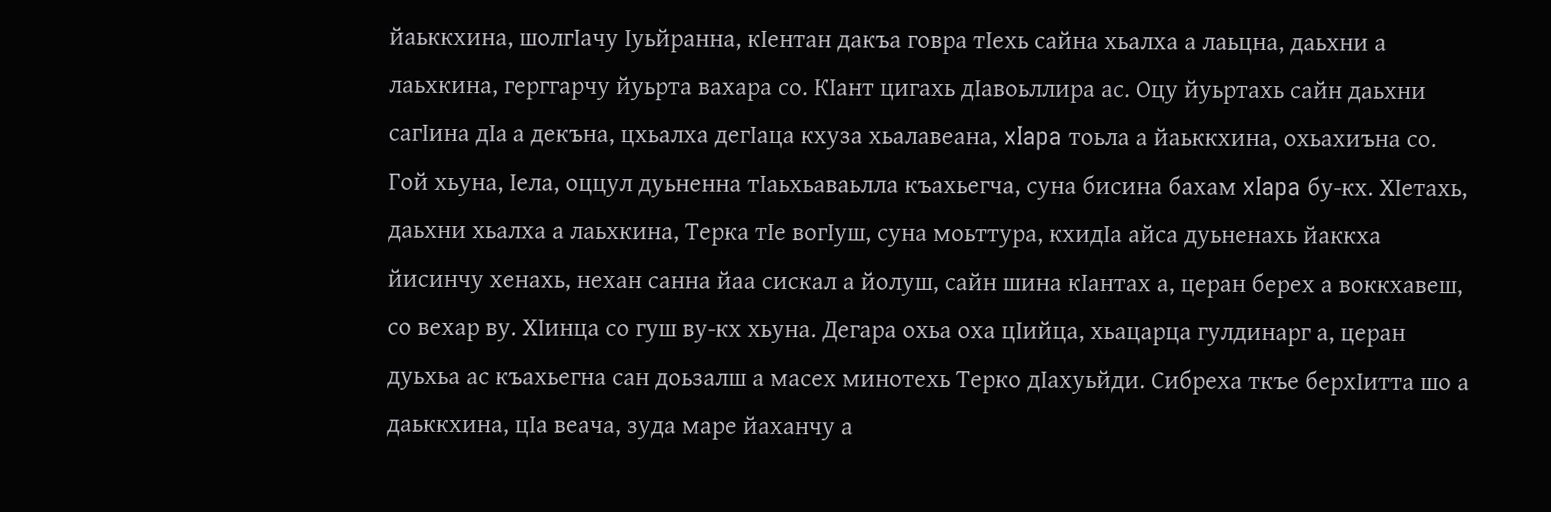йаьккхина, шолгIачу Iуьйранна, кIентан дакъа говра тIехь сайна хьалха а лаьцна, даьхни а лаьхкина, герггарчу йуьрта вахара со. КIант цигахь дIавоьллира ас. Оцу йуьртахь сайн даьхни сагIина дIa а декъна, цхьалха дегIаца кхуза хьалавеана, xIapa тоьла а йаьккхина, охьахиъна со. Гой хьуна, Iела, оццул дуьненна тIаьхьаваьлла къахьегча, суна бисина бахам xIapa бу-кх. ХIетахь, даьхни хьалха а лаьхкина, Терка тIе вогIуш, суна моьттура, кхидIа айса дуьненахь йаккха йисинчу хенахь, нехан санна йаа сискал а йолуш, сайн шина кIантах а, церан берех а воккхавеш, со вехар ву. ХIинца со гуш ву-кх хьуна. Дегара охьа оха цIийца, хьацарца гулдинарг а, церан дуьхьа ас къахьегна сан доьзалш а масех минотехь Терко дIахуьйди. Сибреха ткъе берхIитта шо а даьккхина, цIа веача, зуда маре йаханчу а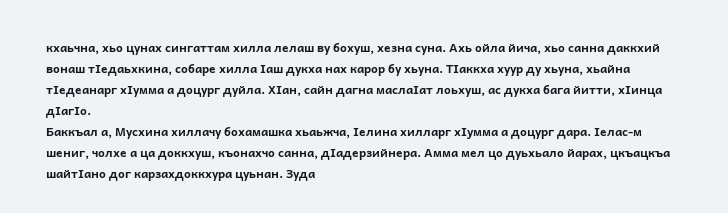кхаьчна, хьо цунах сингаттам хилла лелаш ву бохуш, хезна суна. Ахь ойла йича, хьо санна даккхий вонаш тIедаьхкина, собаре хилла Iаш дукха нах карор бу хьуна. ТIаккха хуур ду хьуна, хьайна тIедеанарг хIумма а доцург дуйла. ХIан, сайн дагна маслаIат лоьхуш, ас дукха бага йитти, хIинца дIагIо.
Баккъал а, Мусхина хиллачу бохамашка хьаьжча, Iелина хилларг хIyммa а доцург дара. Iелас-м шениг, чолхе а ца доккхуш, къонахчо санна, дIадерзийнера. Амма мел цо дуьхьало йарах, цкъацкъа шайтIано дог карзахдоккхура цуьнан. Зуда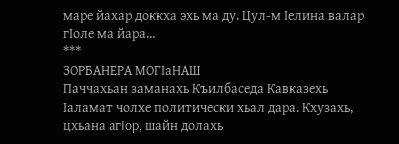маре йахар доккха эхь ма ду. Цул-м Iелина валар гIоле ма йара…
***
ЗОРБАНЕРА МОГIаНАШ
Паччахьан заманахь Къилбаседа Кавказехь Iаламат чолхе политически хьал дара. Кхузахь, цхьана aгIop, шайн долахь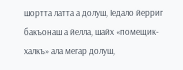шортта латта а долуш, Iедало йерриг бакъонаш а йелла, шайх «помещик-халкъ» ала мегар долуш,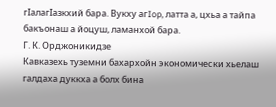гIалагIазкхий бара. Вукху aгIop, латта а, цхьа а тайпа бакъонаш а йоцуш, ламанхой бара.
Г. К. Орджоникидзе
Кавказехь туземни бахархойн экономически хьелаш галдаха дуккха а болх бина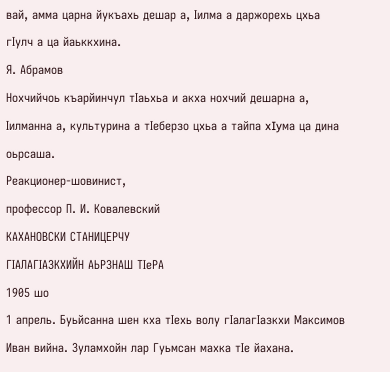вай, амма царна йукъахь дешар а, Iилма а даржорехь цхьа гIулч а ца йаьккхина.
Я. Абрамов
Нохчийчоь къарйинчул тIаьхьа и акха нохчий дешарна а, Iилманна а, культурина а тIеберзо цхьа а тайпа xIyмa ца дина оьрсаша.
Реакционер-шовинист,
профессор П. И. Ковалевский
КАХАНОВСКИ СТАНИЦЕРЧУ
ГIАЛАГIАЗКХИЙН АЬРЗНАШ ТIеРА
1905 шо
1 апрель. Буьйсанна шен кха тIехь волу гIалагIазкхи Максимов Иван вийна. Зуламхойн лар Гуьмсан махка тIе йахана.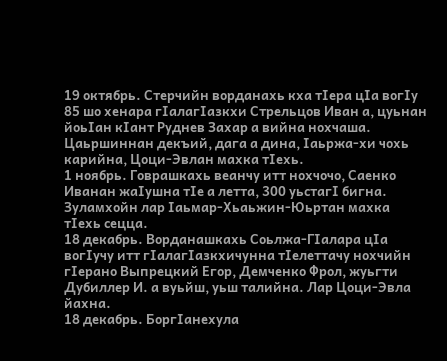19 октябрь. Стерчийн ворданахь кха тIера цIа вогIу 85 шо хенара гIалагIазкхи Стрельцов Иван а, цуьнан йоьIан кIант Руднев Захар а вийна нохчаша. Цаьршиннан декъий, дага а дина, Iаьржа-хи чохь карийна, Цоци-Эвлан махка тIехь.
1 ноябрь. Говрашкахь веанчу итт нохчочо, Саенко Иванан жаIушна тIе а летта, 300 уьстагI бигна. Зуламхойн лар Iаьмар-Хьаьжин-Юьртан махка тIехь сецца.
18 декабрь. Ворданашкахь Соьлжа-ГIалара цIа вогIучу итт гIалагIазкхичунна тIелеттачу нохчийн гIерано Выпрецкий Егор, Демченко Фрол, жуьгти Дубиллер И. а вуьйш, уьш талийна. Лар Цоци-Эвла йахна.
18 декабрь. БоргIанехула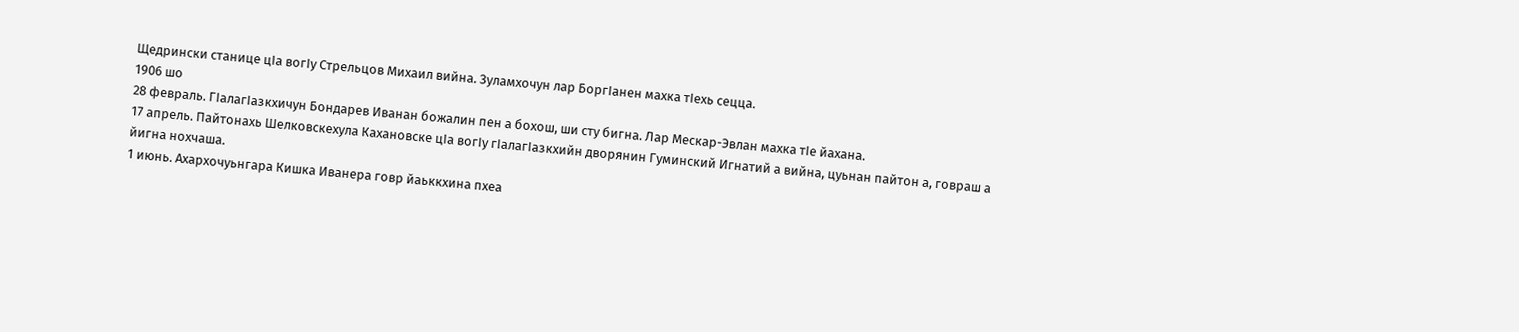Щедрински станице цIа вoгIy Стрельцов Михаил вийна. Зуламхочун лар БоргIанен махка тIехь сецца.
1906 шо
28 февраль. ГIалагIазкхичун Бондарев Иванан божалин пен а бохош, ши сту бигна. Лар Мескар-Эвлан махка тIе йахана.
17 апрель. Пайтонахь Шелковскехула Кахановске цIа вoгIy гIалагIазкхийн дворянин Гуминский Игнатий а вийна, цуьнан пайтон а, говраш а йигна нохчаша.
1 июнь. Ахархочуьнгара Кишка Иванера говр йаьккхина пхеа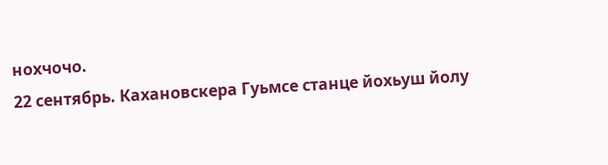нохчочо.
22 сентябрь. Кахановскера Гуьмсе станце йохьуш йолу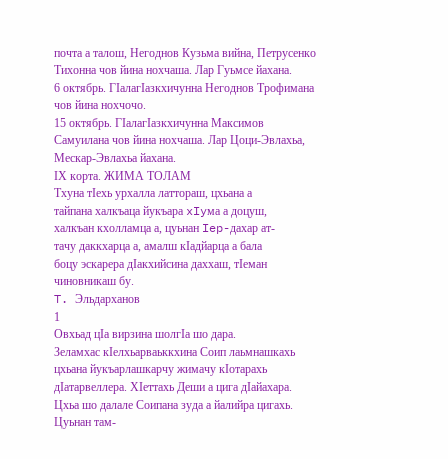почта а талош, Негоднов Кузьма вийна, Петрусенко Тихонна чов йина нохчаша. Лар Гуьмсе йахана.
6 октябрь. ГIалагIазкхичунна Негоднов Трофимана чов йина нохчочо.
15 октябрь. ГIалагIазкхичунна Максимов Самуилана чов йина нохчаша. Лар Цоци-Эвлахьа, Мескар-Эвлахьа йахана.
IХ корта. ЖИМА ТОЛАМ
Тхуна тIехь урхалла латтораш, цхьана а
тайпана халкъаца йукъара xIyмa а доцуш,
халкъан кхолламца а, цуьнан Iep-дахар ат-
тачу даккхарца а, амалш кIадйарца а бала
боцу эскарера дIакхийсина даххаш, тIеман
чиновникаш бу.
T. Эльдарханов
1
Овхьад цIа вирзина шолгIа шо дара.
Зеламхас кIелхьарваьккхина Соип лаьмнашкахь цхьана йукъарлашкарчу жимачу кIотарахь дIатарвеллера. ХIеттахь Деши а цига дIайахара. Цхьа шо далале Соипана зуда а йалийра цигахь. Цуьнан там-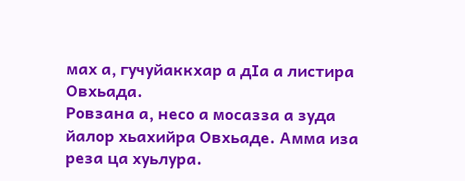мах а, гучуйаккхар а дIa а листира Овхьада.
Ровзана а, несо а мосазза а зуда йалор хьахийра Овхьаде. Амма иза реза ца хуьлура.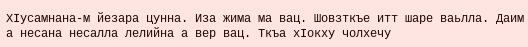ХIусамнана-м йезара цунна. Иза жима ма вац. Шовзткъе итт шаре ваьлла. Даим а несана несалла лелийна а вер вац. Ткъа хIокху чолхечу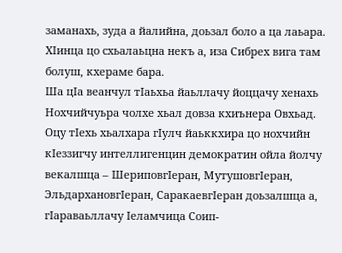заманахь, зуда а йалийна, доьзал боло а ца лаьара. ХIинца цо схьалаьцна некъ а, иза Сибрех вига там болуш, кхераме бара.
Ша цIa веанчул тIаьхьа йаьллачу йоццачу хенахь Нохчийчуьра чолхе хьал довза кхиънера Овхьад. Оцу тIехь хьалхара гIулч йаьккхира цо нохчийн кIеззигчу интеллигенцин демократин ойла йолчу векалшца – ШериповгIеран, МутушовгIеран, ЭльдархановгIеран, СаракаевгIеран доьзалшца а, гIараваьллачу Iеламчица Соип-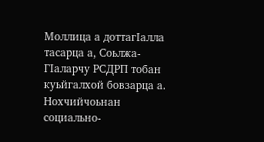Моллица а доттагIалла тасарца а, Соьлжа-ГIаларчу РСДРП тобан куьйгалхой бовзарца а.
Нохчийчоьнан социально-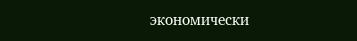экономически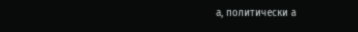а, политически а